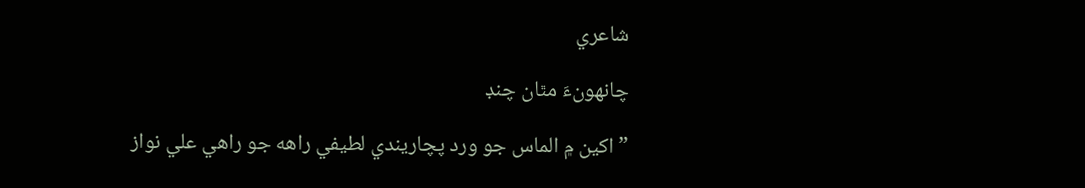شاعري

چانهونءَ مٿان چنڊ

”اکين ۾ الماس جو ورد پچاريندي لطيفي راهه جو راهي علي نواز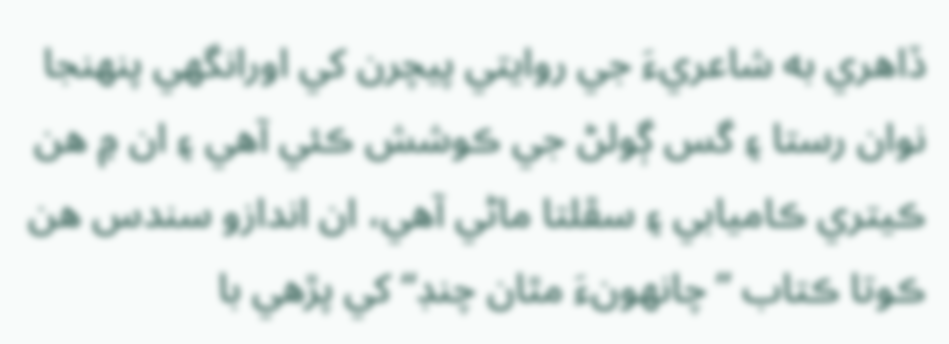ڏاهري به شاعريءَ جي روايتي پيچرن کي اورانگهي پنهنجا نوان رستا ۽ گس ڳولڻ جي ڪوشش ڪئي آهي ۽ ان ۾ هن ڪيتري ڪاميابي ۽ سڦلتا ماڻي آهي، ان اندازو سندس هن ڪوتا ڪتاب ”چانهونءَ مٿان چنڊ“ کي پڙهي با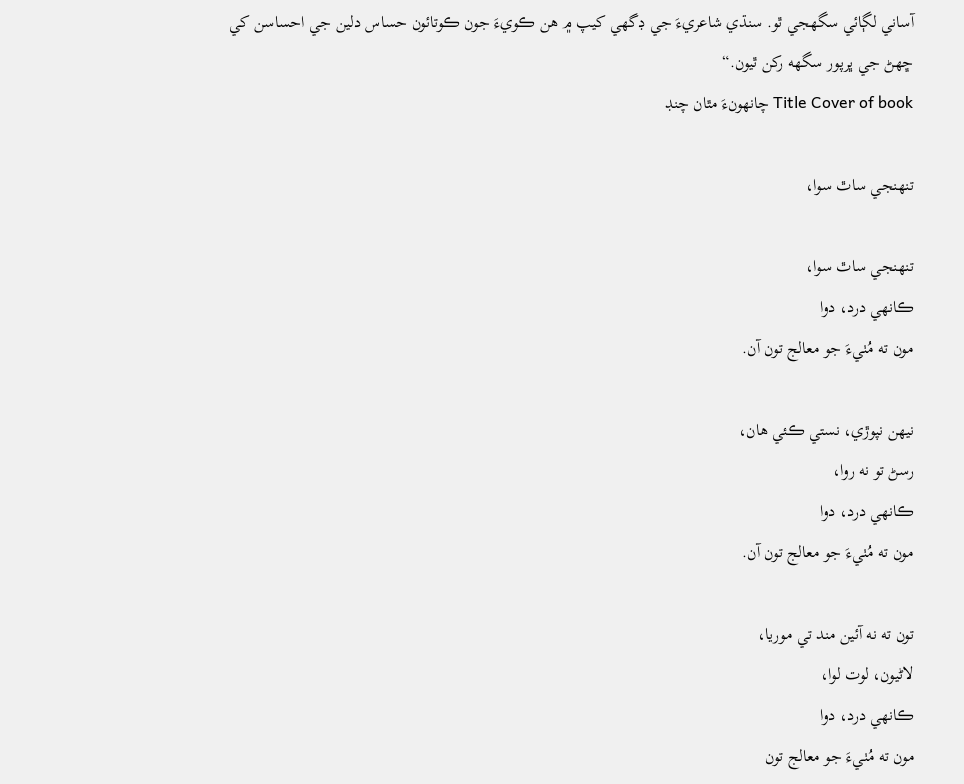آساني لڳائي سگهجي ٿو. سنڌي شاعريءَ جي ڊگهي کيپ ۾ هن ڪويءَ جون ڪوتائون حساس دلين جي احساسن کي ڇهڻ جي ڀرپور سگهه رکن ٿيون.“
Title Cover of book چانهونءَ مٿان چنڊ

تنهنجي ساٿ سوا،

تنهنجي ساٿ سوا،
ڪانهي درد، دوا
مون ته مُٺيءَ جو معالج تون آن.

نيهن نپوڙي، نستي ڪئي هان،
رسڻ تو نه روا،
ڪانهي درد، دوا
مون ته مُٺيءَ جو معالج تون آن.

تون ته نه آئين مند تي موريا،
لاڻيون، لوت لوا،
ڪانهي درد، دوا
مون ته مُٺيءَ جو معالج تون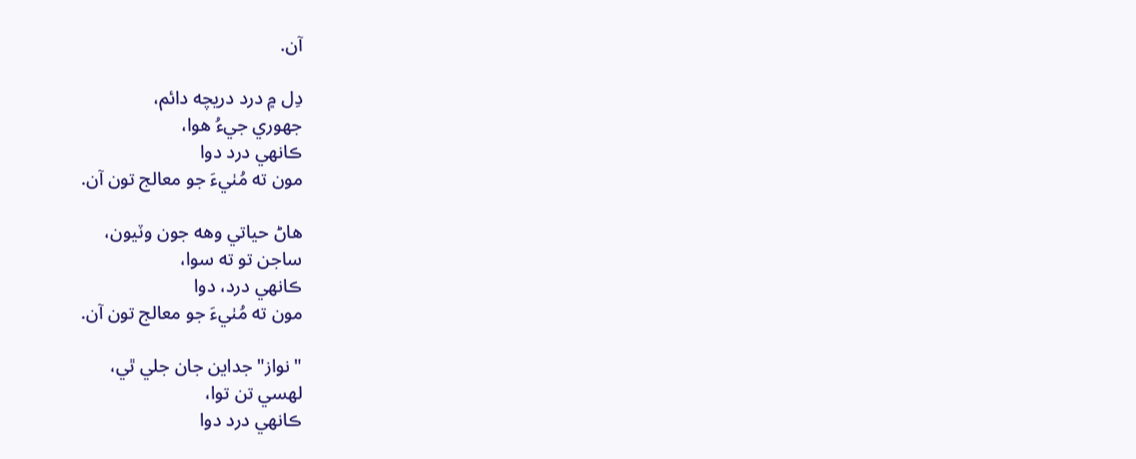آن.

دِل ۾ درد دريچه دائم،
جهوري جيءُ هوا،
ڪانهي درد دوا
مون ته مُٺيءَ جو معالج تون آن.

هاڻ حياتي وهه جون وٽيون،
ساجن تو ته سوا،
ڪانهي درد، دوا
مون ته مُٺيءَ جو معالج تون آن.

"نواز" جداين جان جلي ٿي،
لهسي تن توا،
ڪانهي درد دوا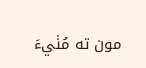مون ته مُٺيءَ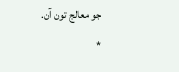جو معالج تون آن.
*